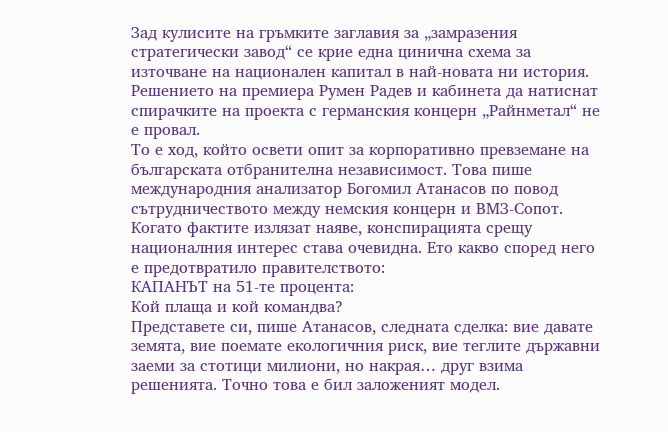Зад кулисите на гръмките заглавия за „замразения стратегически завод“ се крие една цинична схема за източване на национален капитал в най-новата ни история. Решението на премиера Румен Радев и кабинета да натиснат спирачките на проекта с германския концерн „Райнметал“ не е провал.
То е ход, който освети опит за корпоративно превземане на българската отбранителна независимост. Това пише международния анализатор Богомил Атанасов по повод сътрудничеството между немския концерн и ВМЗ-Сопот. Когато фактите излязат наяве, конспирацията срещу националния интерес става очевидна. Ето какво според него е предотвратило правителството:
КАПАНЪТ на 51-те процента:
Кой плаща и кой командва?
Представете си, пише Атанасов, следната сделка: вие давате земята, вие поемате екологичния риск, вие теглите държавни заеми за стотици милиони, но накрая… друг взима решенията. Точно това е бил заложеният модел.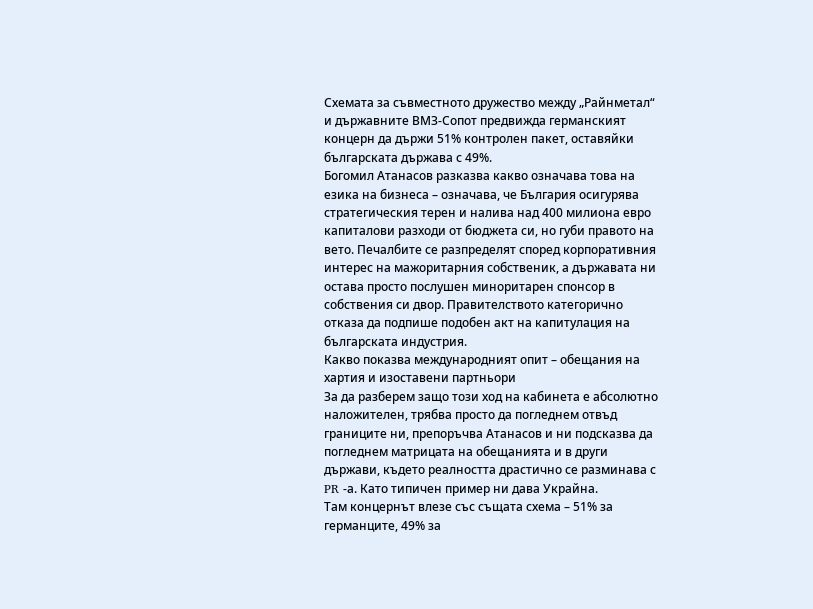Схемата за съвместното дружество между „Райнметал“ и държавните ВМЗ-Сопот предвижда германският концерн да държи 51% контролен пакет, оставяйки българската държава с 49%.
Богомил Атанасов разказва какво означава това на езика на бизнеса – означава, че България осигурява стратегическия терен и налива над 400 милиона евро капиталови разходи от бюджета си, но губи правото на вето. Печалбите се разпределят според корпоративния интерес на мажоритарния собственик, а държавата ни остава просто послушен миноритарен спонсор в собствения си двор. Правителството категорично отказа да подпише подобен акт на капитулация на българската индустрия.
Какво показва международният опит – обещания на хартия и изоставени партньори
За да разберем защо този ход на кабинета е абсолютно наложителен, трябва просто да погледнем отвъд границите ни, препоръчва Атанасов и ни подсказва да погледнем матрицата на обещанията и в други държави, където реалността драстично се разминава с PR -а. Като типичен пример ни дава Украйна.
Там концернът влезе със същата схема – 51% за германците, 49% за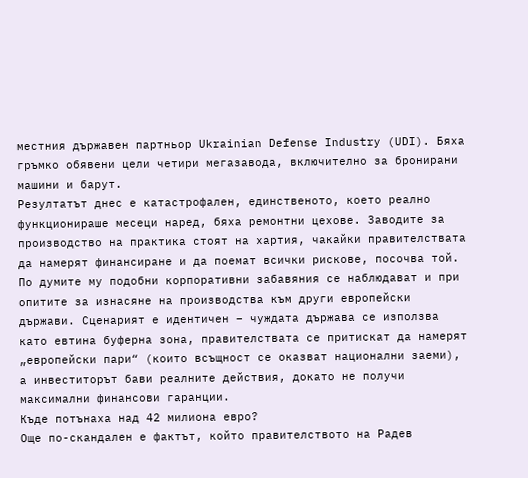местния държавен партньор Ukrainian Defense Industry (UDI). Бяха гръмко обявени цели четири мегазавода, включително за бронирани машини и барут.
Резултатът днес е катастрофален, единственото, което реално функционираше месеци наред, бяха ремонтни цехове. Заводите за производство на практика стоят на хартия, чакайки правителствата да намерят финансиране и да поемат всички рискове, посочва той.
По думите му подобни корпоративни забавяния се наблюдават и при опитите за изнасяне на производства към други европейски държави. Сценарият е идентичен – чуждата държава се използва като евтина буферна зона, правителствата се притискат да намерят „европейски пари“ (които всъщност се оказват национални заеми), а инвеститорът бави реалните действия, докато не получи максимални финансови гаранции.
Къде потънаха над 42 милиона евро?
Още по-скандален е фактът, който правителството на Радев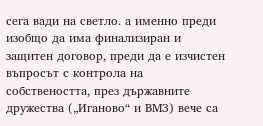сега вади на светло. а именно преди изобщо да има финализиран и защитен договор, преди да е изчистен въпросът с контрола на собствеността, през държавните дружества („Иганово“ и ВМЗ) вече са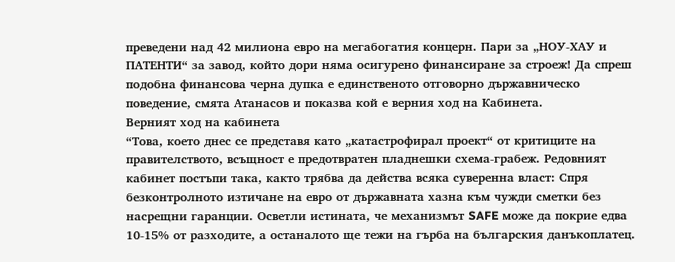преведени над 42 милиона евро на мегабогатия концерн. Пари за „НОУ-ХАУ и ПАТЕНТИ“ за завод, който дори няма осигурено финансиране за строеж! Да спреш подобна финансова черна дупка е единственото отговорно държавническо поведение, смята Атанасов и показва кой е верния ход на Кабинета.
Верният ход на кабинета
“Това, което днес се представя като „катастрофирал проект“ от критиците на правителството, всъщност е предотвратен пладнешки схема-грабеж. Редовният кабинет постъпи така, както трябва да действа всяка суверенна власт: Спря безконтролното изтичане на евро от държавната хазна към чужди сметки без насрещни гаранции. Осветли истината, че механизмът SAFE може да покрие едва 10-15% от разходите, а останалото ще тежи на гърба на българския данъкоплатец.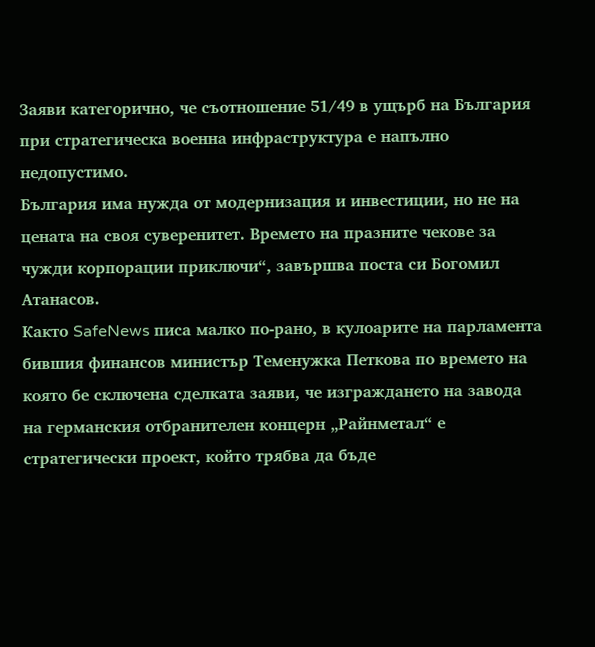Заяви категорично, че съотношение 51/49 в ущърб на България при стратегическа военна инфраструктура е напълно недопустимо.
България има нужда от модернизация и инвестиции, но не на цената на своя суверенитет. Времето на празните чекове за чужди корпорации приключи“, завършва поста си Богомил Атанасов.
Както SafeNews писа малко по-рано, в кулоарите на парламента бившия финансов министър Теменужка Петкова по времето на която бе сключена сделката заяви, че изграждането на завода на германския отбранителен концерн „Райнметал“ е стратегически проект, който трябва да бъде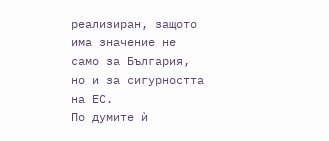реализиран, защото има значение не само за България, но и за сигурността на ЕС.
По думите ѝ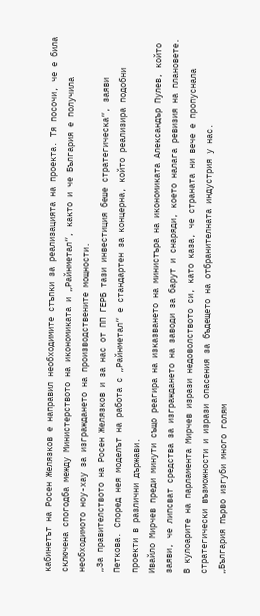кабинетът на Росен Желязков е направил необходимите стъпки за реализацията на проекта. Тя посочи, че е била сключена спогодба между Министерството на икономиката и „Райнметал“, както и че България е получила необходимото ноу-хау за изграждането на производствените мощности.
„За правителството на Росен Желязков и за нас от ПП ГЕРБ тази инвестиция беше стратегическа“, заяви Петкова. Според нея моделът на работа с „Райнметал“ е стандартен за концерна, който реализира подобни проекти в различни държави.
Ивайло Мирчев преди минути също реагира на изказването на министъра на икономиката Александър Пулев, който заяви, че липсват средства за изграждането на заводи за барут и снаряди, което налага ревизия на плановете.
В кулоарите на парламента Мирчев изрази недоволството си, като каза, че страната ни вече е пропуснала стратегически възможности и изрази опасения за бъдещето на отбранителната индустрия у нас.
„България първо изгуби много голям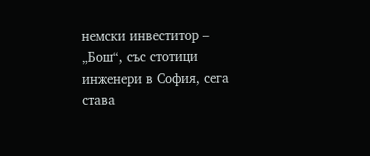немски инвеститор – „Бош“, със стотици инженери в София, сега става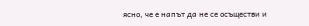ясно, че е напът да не се осъществи и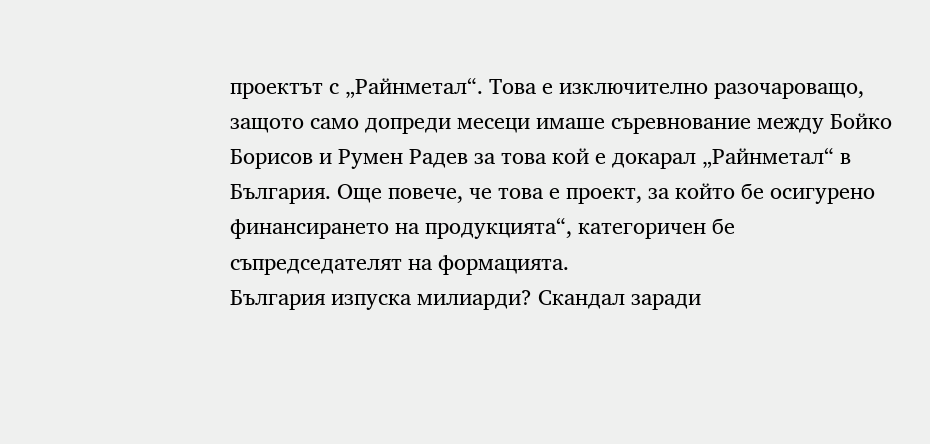проектът с „Райнметал“. Това е изключително разочароващо, защото само допреди месеци имаше съревнование между Бойко Борисов и Румен Радев за това кой е докарал „Райнметал“ в България. Още повече, че това е проект, за който бе осигурено финансирането на продукцията“, категоричен бе съпредседателят на формацията.
България изпуска милиарди? Скандал заради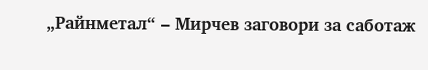„Райнметал“ – Мирчев заговори за саботаж